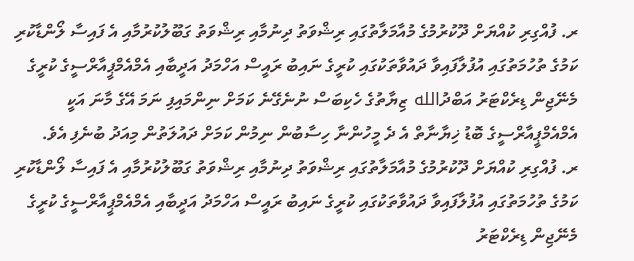ރ. ފުއްގިރި ކުއްޔަށް ދޫކުރުމުގެ މުއާމަލާތުގައި ރިޝްވަތު ދިނުމާއި ރިޝްވަތު ގަބޫލުކުރުމާއި އެ ފައިސާ ލޯންޑާކުރި ކަމުގެ ތުހުމަތުގައި އުފުލާފައިވާ ދައުވާތަކުގައި ކުރީގެ ނައިބު ރައީސް އަހްމަދު އަދީބާއި އެމްއެމްޕީއާރްސީގެ ކުރީގެ މެނޭޖިން ޑިރެކްޓަރު އަބްދުالله ޒިޔާތުގެ ހެކިބަސް ނުނެގޭނެ ކަމަށް ނިންމައިފި ނަމަ އޭގެ މާނަ އަކީ އެމްއެމްޕީއާރްސީގެ ބޮޑު ޚިޔާނާތް އެ ދެ މީހުންނާ ހިސާބުން ނިމުން ކަމަށް ދައުލަތުން މިއަދު ބުނެފި އެވެ.
ރ. ފުއްގިރި ކުއްޔަށް ދޫކުރުމުގެ މުއާމަލާތުގައި ރިޝްވަތު ދިނުމާއި ރިޝްވަތު ގަބޫލުކުރުމާއި އެ ފައިސާ ލޯންޑާކުރި ކަމުގެ ތުހުމަތުގައި އުފުލާފައިވާ ދައުވާތަކުގައި ކުރީގެ ނައިބު ރައީސް އަހްމަދު އަދީބާއި އެމްއެމްޕީއާރްސީގެ ކުރީގެ މެނޭޖިން ޑިރެކްޓަރު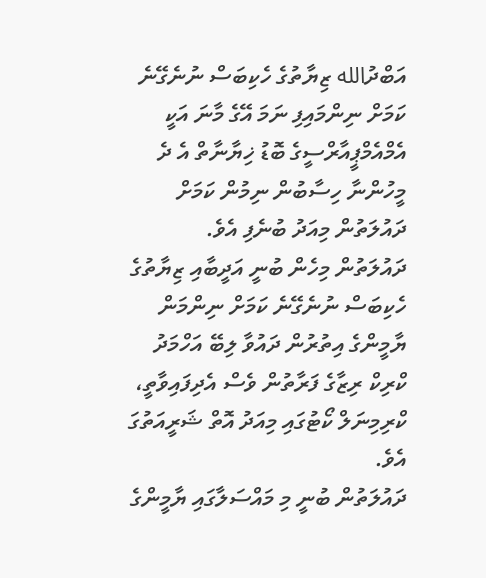އަބްދުالله ޒިޔާތުގެ ހެކިބަސް ނުނެގޭނެ ކަމަށް ނިންމައިފި ނަމަ އޭގެ މާނަ އަކީ އެމްއެމްޕީއާރްސީގެ ބޮޑު ޚިޔާނާތް އެ ދެ މީހުންނާ ހިސާބުން ނިމުން ކަމަށް ދައުލަތުން މިއަދު ބުނެފި އެވެ.
ދައުލަތުން މިހެން ބުނީ އަދީބާއި ޒިޔާތުގެ ހެކިބަސް ނުނެގޭނެ ކަމަށް ނިންމަން ޔާމީންގެ އިތުރުން ދައުވާ ލިބޭ އަހްމަދު ކްރިކް ރިޒާގެ ފަރާތުން ވެސް އެދިފައިވާތީ، ކްރިމިނަލް ކޯޓުގައި މިއަދު އޮތް ޝަރީއަތުގަ އެވެ.
ދައުލަތުން ބުނީ މި މައްސަލާގައި ޔާމީންގެ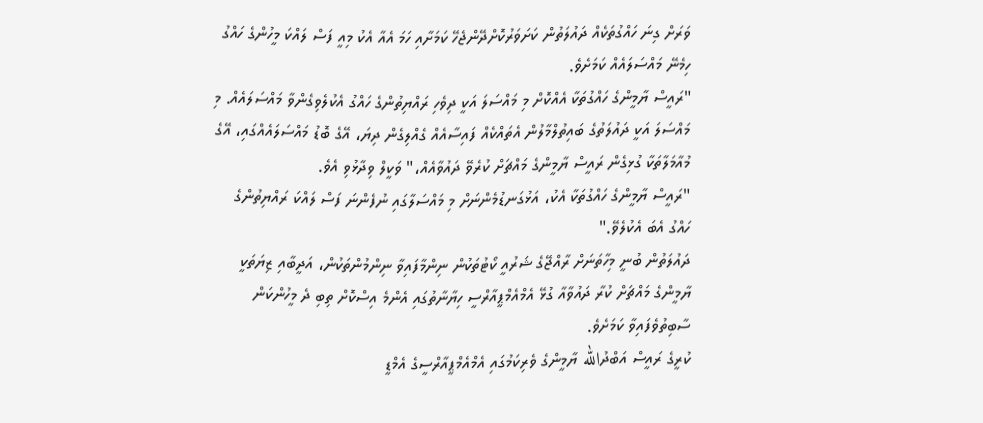ވަރަށް ގިނަ ހައްގުތަކެއް ދައުލަތުން ކަށަވަރުކޮށްދޭންޖެހޭ ކަމަށާއި ހަމަ އެއާ އެކު މިއީ ފަސް ލައްކަ މީހުންގެ ހައްގު ހިމެނޭ މައްސަލައެއް ކަމަށެވެ.
"ރައީސް ޔާމީންގެ ހައްގުތަކާ އެއްކޮށް މި މައްސަލަ އަކީ ދިވެހި ރައްޔިތުންގެ ހައްގު އެކުލެވިގެންވާ މައްސަލައެއް. މި މައްސަލަ އަކީ ދައުލަތުގެ ބައިތުލްމާލުން އެތައްކެއް ފައިސާއެއް ގެއްލިގެން ދިޔަ، އޭގެ ބޮޑު މައްސަލައެއްގައި، އޭގެ މުއާމަލާތަކާ ގުޅިގެން ރައީސް ޔާމީންގެ މައްޗަށް ކުރެވޭ ދައުވާއެއް،" ވަކީލް ވިދާޅުވި އެވެ.
"ރައީސް ޔާމީންގެ ހައްގުތަކާ އެކު، އަޅުގަނޑުމެންނަށް މި މައްސަލާގައި ނުފެންނަ ފަސް ލައްކަ ރައްޔިތުންގެ ހައްގު އެބަ އެކުލެވޭ."
ދައުލަތުން ބުނީ މިހާތަނަށް ރާއްޖޭގެ ޝަރުއީ ކޯޓުތަކުން ނިންމާފައިވާ ނިންމުންތަކުން، އަދީބާއި ޒިޔަތަކީ ޔާމީންގެ މައްޗަށް ކުރާ ދައުވާއާ ގުޅޭ އެމްއެމްޕީއާރްސީ ހިޔާނާތުގައި އެންމެ އިސްކޮށް ތިބި ދެ މީހުންކަން ސާބިތުވެފައިވާ ކަމަށެވެ.
ކުރީގެ ރައީސް އަބްދުالله ޔާމީންގެ ވެރިކަމުގައި އެމްއެމްޕީއާރްސީގެ އެމްޑީ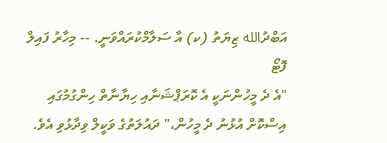އަބްދުالله ޒިޔަތު (ކ) އާ ސަލާމްކުރައްވަނީ. -- މިހާރު ފައިލް ފޮޓޯ
"އެ ދެ މީހުންނަކީ އެ ކޮރަޕްޝަނާއި ހިޔާނާތް ހިންގުމުގައި އިސްކޮށް އުޅުނު ދެ މީހުން،" ދައުލަތުގެ ވަކީލް ވިދާޅުވި އެވެ.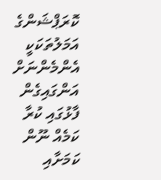ކޮރަޕްޝަންގެ އަމަލުތަކަކީ އެންމެންނަށް އަންގައިގެން ފާޅުގައި ކުރާ ކަމެއް ނޫން ކަމަށާއި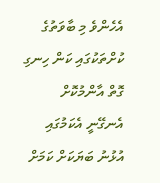އެހެންވެ މި ބާވަތުގެ ކުށްތަކުގައި ކަން ހިނގި ގޮތް އާންމުކޮށް އެނގޭނީ އެކަމުގައި އުޅުނު ބަޔަކަށް ކަމަށް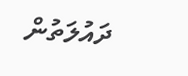ދައުލަތުން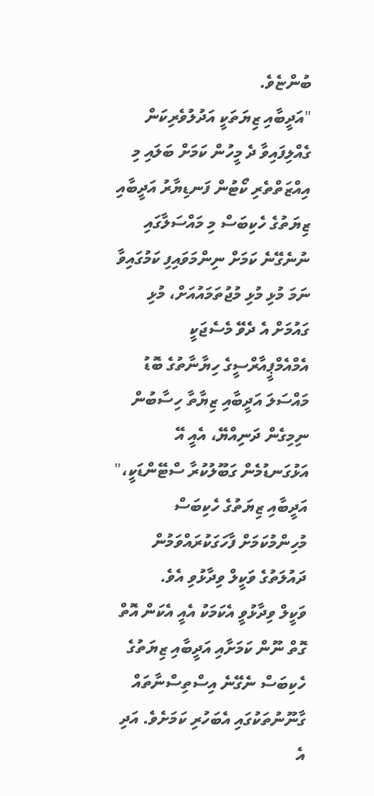ބުންޏެވެ.
"އަދީބާއި ޒިޔަތަކީ އަދުލުވެރިކަން ގެއްލިފައިވާ ދެ މީހުން ކަމަށް ބަލައި މި އިއްޒަތްތެރި ކޯޓުން ފަނޑިޔާރު އަދީބާއި ޒިޔަތުގެ ހެކިބަސް މި މައްސަލާގައި ނުނެގޭނެ ކަމަށް ނިންމަވައިފި ކަމުގައިވާ ނަމަ މުޅި މުޅި މުޖުތަމައުއަށް، މުޅި ގައުމަށް އެ ދެވޭ މެސެޖަކީ އެމްއެމްޕީއާރްސީގެ ހިޔާނާތުގެ ބޮޑު މައްސަލަ އަދީބާއި ޒިޔާތާ ހިސާބުން ނިމިގެން ދަނިއްޔޭ، އެއީ އޭ އަޅުގަނޑުމެން ގަބޫލުކުރާ ސްޓޭންޑަކީ،" އަދީބާއި ޒިޔަތުގެ ހެކިބަސް މުހިންމުކަމަށް ފާހަގަކުރައްވަމުން ދައުލަތުގެ ވަކީލް ވިދާޅުވި އެވެ.
ވަކީލް ވިދާޅުވީ އެކަމަކު އެއީ އެކަން އޮތް ގޮތް ނޫން ކަމަށާއި އަދީބާއި ޒިޔަތުގެ ހެކިބަސް ނެގޭނެ އިސްތިސްނާތައް ގާނޫނުތަކުގައި އެބަހުރި ކަމަށެވެ. އަދި އެ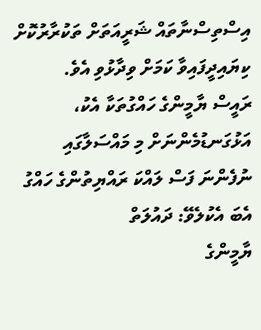އިސްތިސްނާތައް ޝަރީއަތަށް ތަކުރާރުކޮށް ކިޔައިދީފައިވާ ކަމަށް ވިދާޅުވި އެވެ.
ރައީސް ޔާމީންގެ ހައްގުތަކާ އެކު، އަޅުގަނޑުމެންނަށް މި މައްސަލާގައި ނުފެންނަ ފަސް ލައްކަ ރައްޔިތުންގެ ހައްގު އެބަ އެކުލެވޭ: ދައުލަތް
ޔާމީންގެ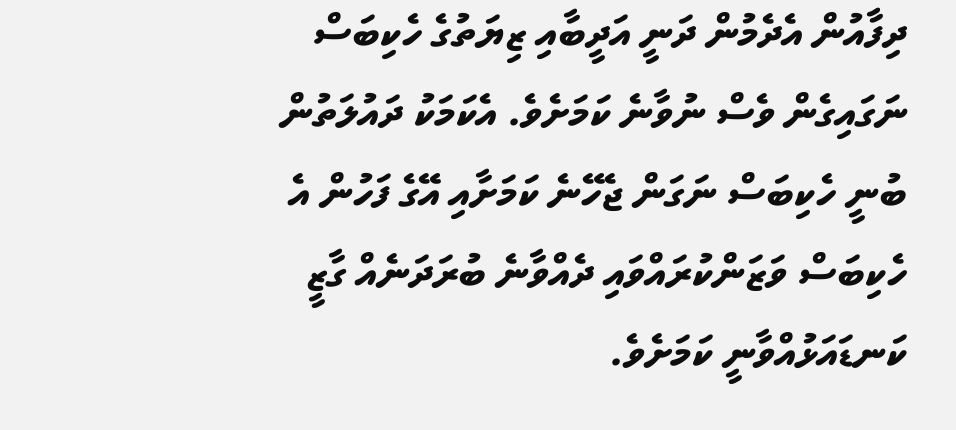ދިފާއުން އެދެމުން ދަނީ އަދީބާއި ޒިޔަތުގެ ހެކިބަސް ނަގައިގެން ވެސް ނުވާނެ ކަމަށެވެ. އެކަމަކު ދައުލަތުން ބުނީ ހެކިބަސް ނަގަން ޖެހޭނެ ކަމަށާއި އޭގެ ފަހުން އެ ހެކިބަސް ވަޒަންކުރައްވައި ދެއްވާނެ ބުރަދަނެއް ގާޒީ ކަނޑައަޅުއްވާނީ ކަމަށެވެ.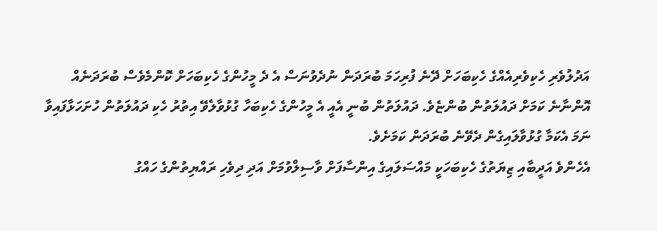އަދުލުވެރި ހެކިވެރިއެއްގެ ހެކިބަހަށް ދޭނެ ފުރިހަމަ ބުރަދަން ނުދެވުނަސް އެ ދެ މީހުންގެ ހެކިބަހަށް ކޮންމެވެސް ބުރަދަނެއް އޮންނާނެ ކަމަށް ދައުލަތުން ބުންޏެވެ. ދައުލަތުން ބުނީ އެއީ އެ މީހުންގެ ހެކިބަހާ ގުޅުވާލެވޭ އިތުރު ހެކި ދައުލަތުން ހުށަހަޅާފައިވާ ނަމަ އެކަމާ ގުޅުވާލައިގެން ދެވޭނެ ބުރަދަން ކަމަށެވެ.
އެހެންވެ އަދީބާއި ޒިޔަތުގެ ހެކިބަހަކީ މައްސަލައިގެ އިންސާފަށް ވާސިލްވުމަށް އަދި ދިވެހި ރައްޔިތުންގެ ހައްގު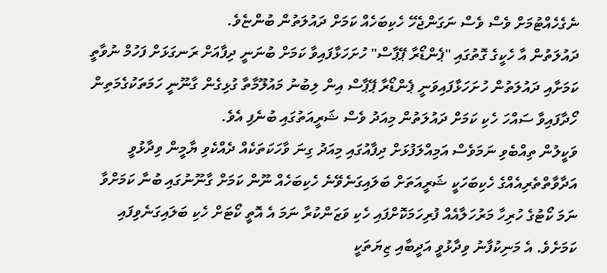ނެގެހެއްޓުމަށް ވެސް ވެސް ނަގަންޖެހޭ ހެކިބަހެއް ކަމަށް ދައުލަތުން ބުންޏެވެ.
ދައުލަތުން އާ ހެކީގެ ގޮތުގައި "ޕެންޑޯރާ ޕޭޕާސް" ހުށަހަޅާފައިވާ ކަމަށް ބުނަނީ ދިފާއަށް ރަނގަޅަށް ފަހުމް ނުވާތީ ކަމަށާއި ދައުލަތުން ހުށަހަޅާފައިވަނީ ޕެންޑޯރާ ޕޭޕާސް އިން ލިބުނު މައުލޫމާތާ ގުޅިގެން ގާނޫނީ ހަމަތަކުގެމަތިން ހޯދާފައިވާ ސައްހަ ހެކި ކަމަށް ދައުލަތުން މިއަދު ވެސް ޝަރީއަތުގައި ބުނެފި އެވެ.
ވަކީލުން ތިއްބެވި ނަމަވެސް އަމިއްލަފުޅަށް ދިފާއުގައި މިއަދު ގިނަ ވާހަކަތަކެއް ދެއްކެވި ޔާމީން ވިދާޅުވީ އަދާވާތްތެރިއެއްގެ ހެކިބަހަކީ ޝަރީއަތަށް ބަލައިގަނެވޭނެ ހެކިބަހެއް ނޫން ކަމަށް ގާނޫނުގައި ބުނާ ކަމަށްވާ ނަމަ ކޯޓުގެ ހުރިހާ މަރުހަލާއެއް ފުރިހަމަކޮށްފައި ހެކި ވަޒަންކުރާ ނަމަ އެ އޮތީ ކޯޓަށް ހެކި ބަލައިގަނެވިފައި ކަމަށެވެ. އެ މަނިކުފާނު ވިދާޅުވީ އަދީބާއި ޒިޔަތަކީ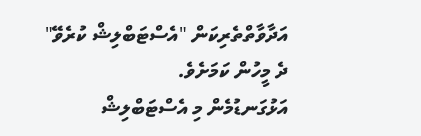އަދާވާތްތެރިކަން "އެސްޓަބްލިޝް ކުރެވޭ" ދެ މީހުން ކަމަށެވެ.
އަޅުގަނޑުމެން މި އެސްޓަބްލިޝް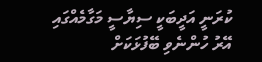ކުރަނީ އަދީބަކީ ސިޔާސީ މަގާމެއްގައި އޭރު ހުންނެވި ބޭފުޅަކަށް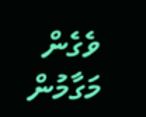ވެގެން މަގާމުން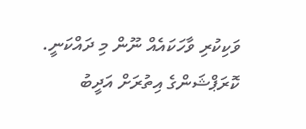ވަކިކުރި ވާހަކައެއް ނޫން މި ދައްކަނީ. ކޮރަޕްޝަންގެ އިތުރަށް އަދީބު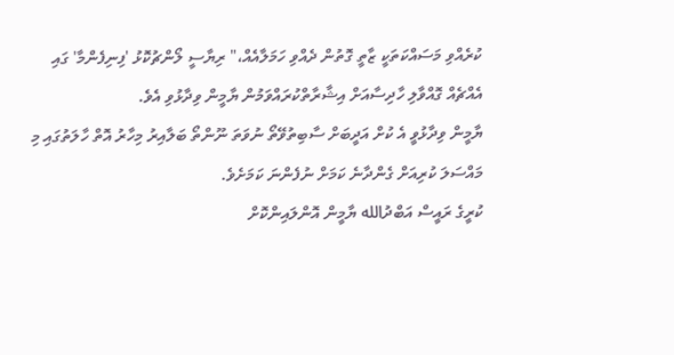ކުރެއްވި މަސައްކަތަކީ ޒާތީ ގޮތުން ދެއްވި ހަމަލާއެއް،" ރިޔާސީ ލޯންޗުކޮޅު 'ފިނިފެންމާ' ގައި އެއްޗެއް ގޮއްވާލި ހާދިސާއަށް އިޝާރާތްކުރައްވަމުން ޔާމީން ވިދާޅުވި އެވެ.
ޔާމީން ވިދާޅުވީ އެ ކުށް އަދީބަށް ސާބިތުވޭތޯ ނުވަތަ ނޫންތޯ ބަލާއިރު މިހާރު އޮތް ހާލަތުގައި މި މައްސަލަ ކުރިއަށް ގެންދާނެ ކަމަށް ނުފެންނަ ކަމަށެވެ.
ކުރީގެ ރައީސް އަބްދުالله ޔާމީން އޮންލައިންކޮށް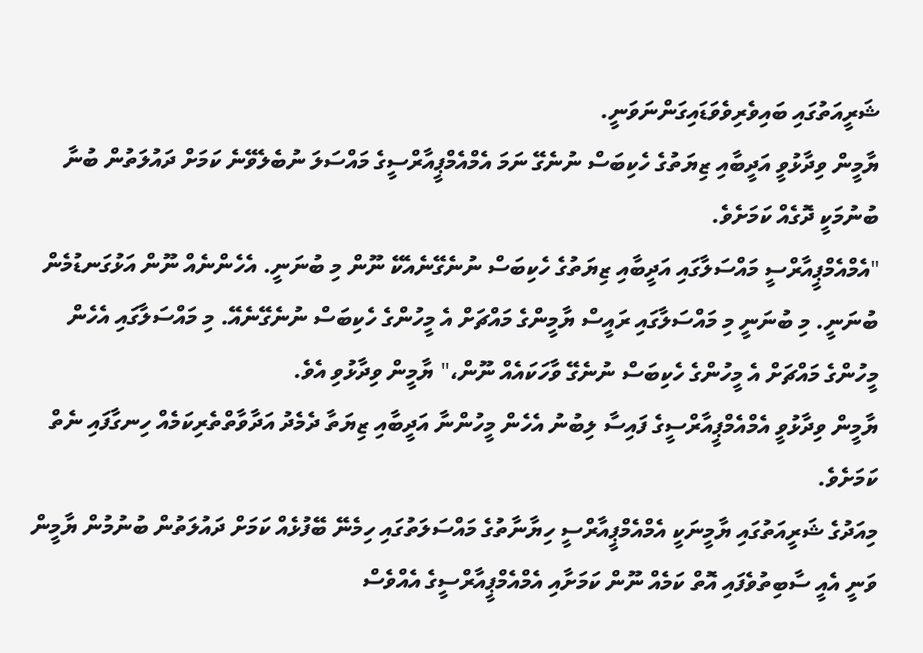ޝަރީއަތުގައި ބައިވެރިވެވަޑައިގަންނަވަނީ.
ޔާމީން ވިދާޅުވީ އަދީބާއި ޒިޔަތުގެ ހެކިބަސް ނުނެގޭ ނަމަ އެމްއެމްޕީއާރްސީގެ މައްސަލަ ނުބެލެވޭނެ ކަމަށް ދައުލަތުން ބުނާ ބުނުމަކީ ދޮގެއް ކަމަށެވެ.
"އެމްއެމްޕީއާރްސީ މައްސަލާގައި އަދީބާއި ޒިޔަތުގެ ހެކިބަސް ނުނެގޭނެއެކޭ ނޫން މި ބުނަނީ. އެހެންނެއް ނޫން އަޅުގަނޑުމެން ބުނަނީ. މި ބުނަނީ މި މައްސަލާގައި ރައީސް ޔާމީންގެ މައްޗަށް އެ މީހުންގެ ހެކިބަސް ނުނެގޭނެއޭ. މި މައްސަލާގައި އެހެން މީހުންގެ މައްޗަށް އެ މީހުންގެ ހެކިބަސް ނުނެގޭ ވާހަކައެއް ނޫން،" ޔާމީން ވިދާޅުވި އެވެ.
ޔާމީން ވިދާޅުވީ އެމްއެމްޕީއާރްސީގެ ފައިސާ ލިބުނު އެހެން މީހުންނާ އަދީބާއި ޒިޔަތާ ދެމެދު އަދާވާތްތެރިކަމެއް ހިނގާފައި ނެތް ކަމަށެވެ.
މިއަދުގެ ޝަރީއަތުގައި ޔާމީނަކީ އެމްއެމްޕީއާރްސީ ހިޔާނާތުގެ މައްސަލަތުގައި ހިމެނޭ ބޭފުޅެއް ކަމަށް ދައުލަތުން ބުނުމުން ޔާމީން ވަނީ އެއީ ސާބިތުވެފައި އޮތް ކަމެއް ނޫން ކަމަށާއި އެމްއެމްޕީއާރްސީގެ އެއްވެސް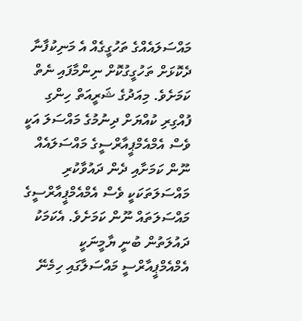މައްސަލައެއްގެ ތަހުގީގެއް އެ މަނިކުފާނާ ދެކޮޅަށް ތަހުގީގުކޮށް ނިންމާފައި ނެތް ކަމަށެވެ. މިއަދުގެ ޝަރީއަތް ހިންގި ފުއްގިރި ކުއްޔަށް ދިނުމުގެ މައްސަލަ އަކީ ވެސް އެމްއެމްޕީއާރްސީގެ މައްސަލައެއް ނޫން ކަމަށާއި ދެން ދައުވާކުރި މައްސަލަތަކަކީ ވެސް އެމްއެމްޕީއާރްސީގެ މައްސަލަތައް ނޫން ކަމަށެވެ. އެކަމަކު ދައުލަތުން ބުނީ ޔާމީނަކީ އެމްއެމްޕީއާރްސީ މައްސަލާގައި ހިމެނޭ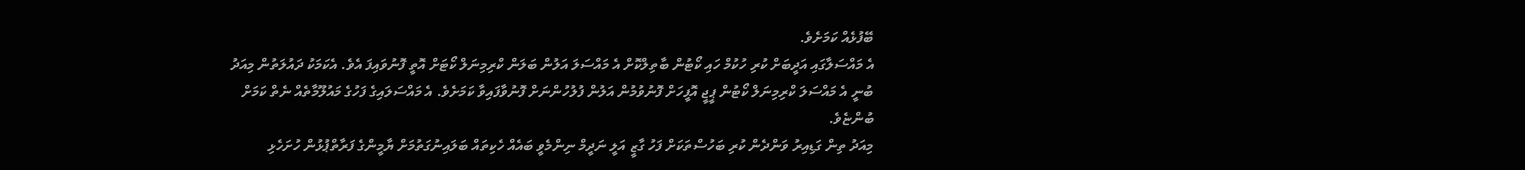ބޭފުޅެއް ކަމަށެވެ.
އެ މައްސަލާގައި އަދީބަށް ކުރި ހުކުމް ހައި ކޯޓުން ބާތިލްކޮށް އެ މައްސަލަ އަލުން ބަލަން ކްރިމިނަލް ކޯޓަށް އޮތީ ފޮނުވައިފަ އެވެ. އެކަމަކު ދައުލަތުން މިއަދު ބުނީ އެ މައްސަލަ ކްރިމިނަލް ކޯޓުން ޕީޖީ އޮފީހަށް ފޮނުވުމުން އަލުން ފުލުހުންނަށް ފޮނުވާފައިވާ ކަމަށެވެ. އެ މައްސަލައިގެ ފަހުގެ މައުލޫމާތެއް ނެތް ކަމަށް ބުންޏެވެ.
މިއަދު ތިން ގަޑިއިރު ވަންދެން ކުރި ބަހުސްތަކަށް ފަހު ގާޒީ އަލީ ނަދީމް ނިންމެވީ ބައެއް ހެކިތައް ބަލައިނުގަތުމަށް ޔާމީންގެ ފަރާތްޕުޅުން ހުށަހެޅި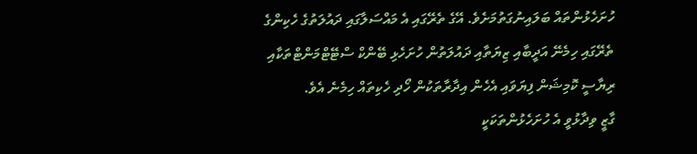ހުށަހެޅުންތައް ބަލައިނުގަތުމަށެވެ. އޭގެ ތެރޭގައި އެ މައްސަލާގައި ދައުލަތުގެ ހެކިންގެ ތެރޭގައި ހިމެނޭ އަދީބާއި ޒިޔަތާއި ދައުލަތުން ހުށަހެޅި ބޭންކް ސްޓޭޓްމަންޓްތަކާއި ރިޔާސީ ކޮމިޝަން ފިޔަވައި އެހެން އިދާރާތަކުން ހޯދި ހެކިތައް ހިމެނެ އެވެ.
ގާޒީ ވިދާޅުވީ އެ ހުށަހެޅުންތަކަކީ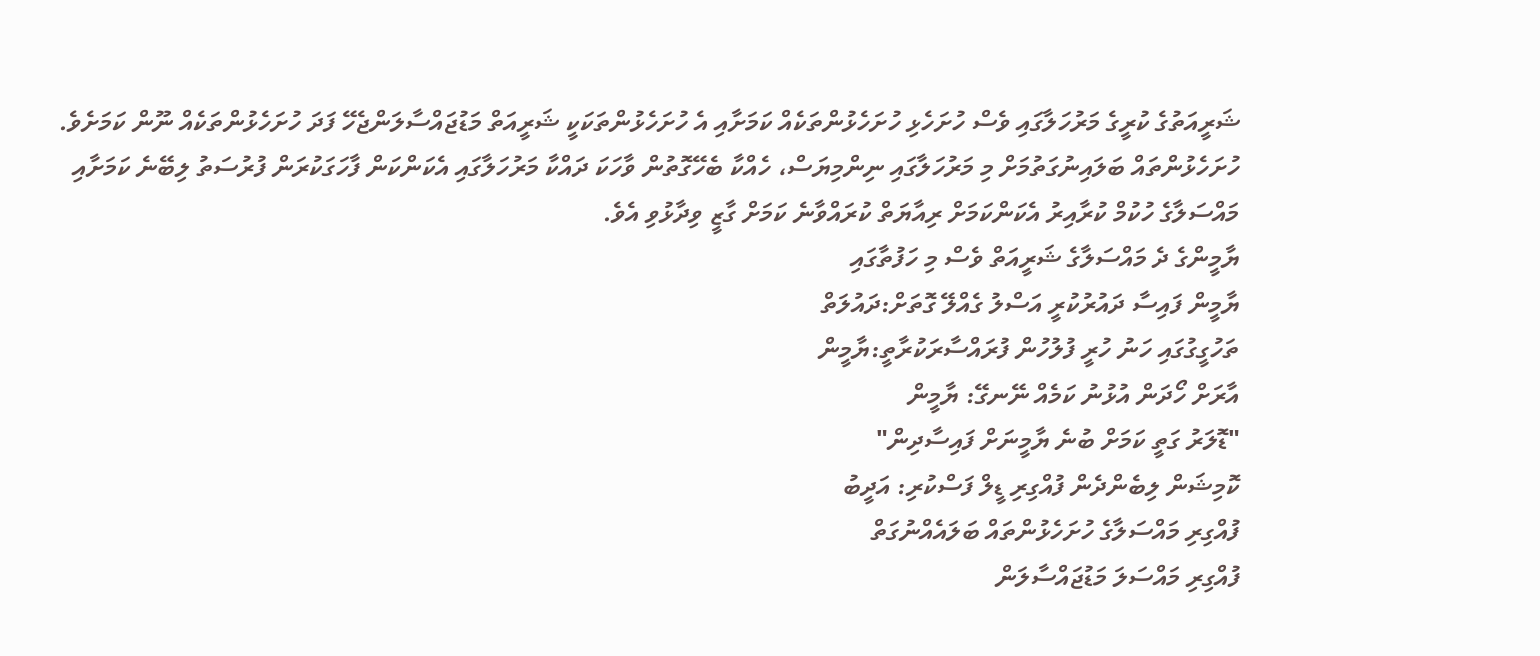ޝަރީއަތުގެ ކުރީގެ މަރުހަލާގައި ވެސް ހުށަހެޅި ހުށަހެޅުންތަކެއް ކަމަށާއި އެ ހުށަހެޅުންތަކަކީ ޝަރީއަތް މަޑުޖައްސާލަންޖެހޭ ފަދަ ހުށަހެޅުންތަކެއް ނޫން ކަމަށެވެ.
ހުށަހެޅުންތައް ބަލައިނުގަތުމަށް މި މަރުހަލާގައި ނިންމިޔަސް، ހެއްކާ ބެހޭގޮތުން ވާހަކަ ދައްކާ މަރުހަލާގައި އެކަންކަން ފާހަގަކުރަން ފުރުސަތު ލިބޭނެ ކަމަށާއި މައްސަލާގެ ހުކުމް ކުރާއިރު އެކަންކަމަށް ރިއާޔަތް ކުރައްވާނެ ކަމަށް ގާޒީ ވިދާޅުވި އެވެ.
ޔާމީންގެ ދެ މައްސަލާގެ ޝަރީއަތް ވެސް މި ހަފުތާގައި
ޔާމީން ފައިސާ ދައުރުކުރީ އަސްލު ގެއްލޭ ގޮތަށް:ދައުލަތް
ތަހުގީގުގައި ހަނު ހުރީ ފުލުހުން ފުރައްސާރަކުރާތީ:ޔާމީން
އާރަށް ހޯދަން އުޅުނު ކަމެއް ނޭނގޭ: ޔާމީން
"ޑޮލަރު ގަތީ ކަމަށް ބުނެ ޔާމީނަށް ފައިސާދިން"
ކޮމިޝަން ލިބެންދެން ފުއްގިރި ޑީލް ފަސްކުރި: އަދީބު
ފުއްގިރި މައްސަލާގެ ހުށަހެޅުންތައް ބަލައެއްނުގަތް
ފުއްގިރި މައްސަލަ މަޑުޖައްސާލަން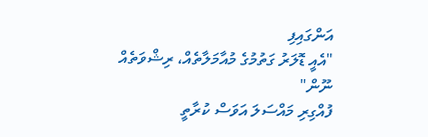އަންގައިފި
"އެއީ ޑޮލަރު ގަތުމުގެ މުއާމަލާތެއް، ރިޝްވަތެއް ނޫން"
ފުއްގިރި މައްސަލަ އަވަސް ކުރާތީ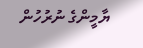ޔާމީންގެ ނުރުހުން